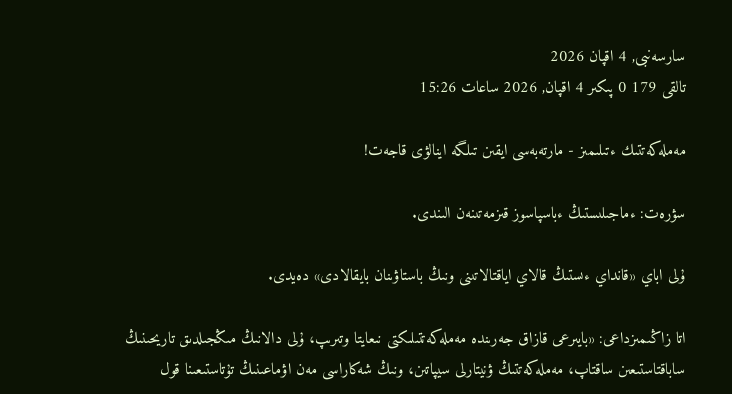سارسەنبى, 4 اقپان 2026
تالقى 179 0 پىكىر 4 اقپان, 2026 ساعات 15:26

مەملەكەتتىك ءتىلىمىز - مارتەبەسى ايقىن تىلگە اينالۋى قاجەت!

سۋرەت: ءماجىلىستىڭ ءباسپاسوز قىزمەتىنەن الىندى.

ۇلى اباي «قانداي ءىستىڭ قالاي اياقتالاتىنى ونىڭ باستاۋىنان بايقالادى» دەيدى.

اتا زاڭىمىزداعى: «بايىرعى قازاق جەرىندە مەملەكەتتىلىكتى نىعايتا وتىرىپ، ۇلى دالانىڭ مىڭجىلدىق تاريحىنىڭ ساباقتاستىعىن ساقتاپ، مەملەكەتتىڭ ۋنيتارلى سيپاتىن، ونىڭ شەكاراسى مەن اۋماعىنىڭ تۇتاستىعىنا قول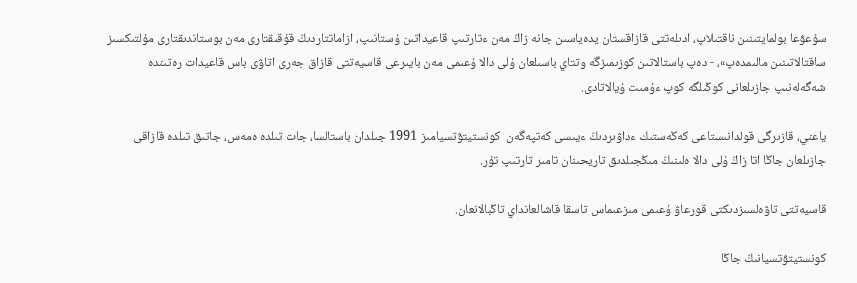سۇعۋعا بولمايتىنىن ناقتىلاپ، ادىلەتتى قازاقستان يدەياسىن جانە زاڭ مەن ءتارتىپ قاعيداتىن ۇستانىپ، ازاماتتاردىڭ قۇقىقتارى مەن بوستاندىقتارى مۇلتىكسىز ساقتالاتىنىن مالىمدەپ»، - دەپ باستالاتىن كوزىمىزگە وتتاي باسىلعان ۇلى دالا ۇعىمى مەن بايىرعى قاسيەتتى قازاق جەرى اتاۋى باس قاعيدات رەتىندە شەگەلەنىپ جازىلعانى كوڭىلگە كوپ ءۇمىت ۇيالاتادى.

ياعني، قازىرگى قولدانىستاعى كەڭەستىك ءداۋىردىڭ ءيىسى كەتپەگەن  كونستيتۋتسيامىز 1991 جىلدان باستالسا، جات تىلدە ەمەس، جاتىق تىلدە قازاقى جازىلعان جاڭا اتا زاڭ ۇلى دالا ەلىنىڭ مىڭجىلدىق تاريحىنان تامىر تارتىپ تۇر.

قاسيەتتى تاۋەلسىزدىكتى قورعاۋ ۇعىمى مىزعىماس تاسقا قاشالعانداي تاڭبالانعان.

كونستيتۋتسيانىڭ جاڭا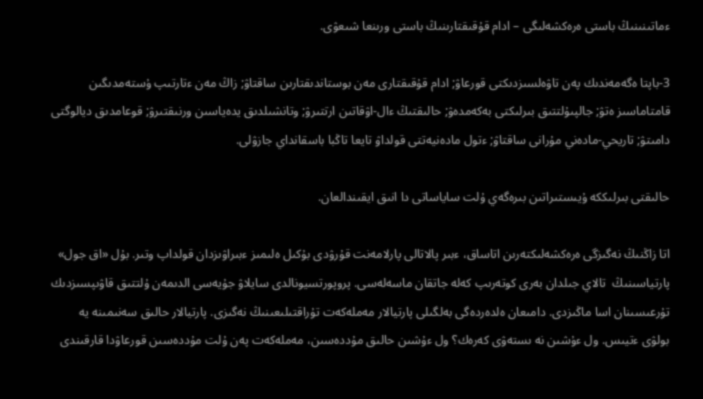ءماتىنىنىڭ باستى ەرەكشەلىگى – ادام قۇقىقتارىنىڭ باستى ورىنعا شىعۋى.

3-باپتا ەگەمەندىك پەن تاۋەلسىزدىكتى قورعاۋ; ادام قۇقىقتارى مەن بوستاندىقتارىن ساقتاۋ; زاڭ مەن ءتارتىپ ۇستەمدىگىن قامتاماسىز ەتۋ; جالپىۇلتتىق بىرلىكتى بەكەمدەۋ; حالىقتىڭ ءال-اۋقاتىن ارتتىرۋ; وتانشىلدىق يدەياسىن ورنىقتىرۋ; قوعامدىق ديالوگتى دامىتۋ; تاريحي-مادەني مۇرانى ساقتاۋ; ءتول مادەنيەتتى قولداۋ تايعا تاڭبا باسقانداي جازۋلى.

حالىقتى بىرلىككە ۇيىستىراتىن بىرەگەي ۇلت ساياساتى دا انىق ايقىندالعان.

اتا زاڭنىڭ نەگىزگى ەرەكشەلىكتەرىن اتاساق، ءبىر پالاتالى پارلامەنت قۇرۋدى بۇكىل ەلىمىز ءبىراۋىزدان قولداپ وتىر. بۇل «اق جول» پارتياسىنىڭ  تالاي جىلدان بەرى كوتەرىپ كەلە جاتقان ماسەلەسى. پروپورتسيونالدى سايلاۋ جۇيەسى الدىمەن ۇلتتىق قاۋىپسىزدىك تۇرعىسىنان اسا ماڭىزدى. دامىعان ەلدەردەگى بەلگىلى پارتيالار مەملەكەت تۇراقتىلىعىنىڭ نەگىزى. پارتيالار حالىق سەنىمىنە يە بولۋى ءتيىس. ول ءۇشىن نە ىستەۋى كەرەك؟ ول ءۇشىن حالىق مۇددەسىن، مەملەكەت پەن ۇلت مۇددەسىن قورعاۋدا قارقىندى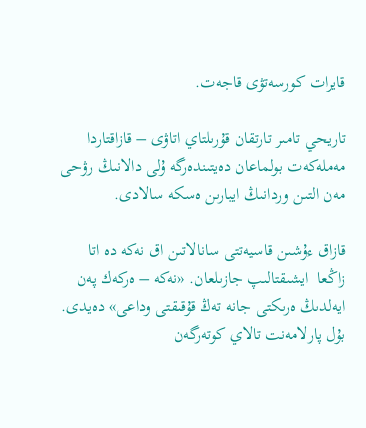قايرات كورسەتۋى قاجەت.

تاريحي تامىر تارتقان قۇرىلتاي اتاۋى – قازاقتاردا مەملەكەت بولماعان دەيتىندەرگە ۇلى دالانىڭ رۋحى مەن التىن وردانىڭ ايبارىن ەسكە سالادى.

قازاق ءۇشىن قاسيەتتى سانالاتىن اق نەكە دە اتا زاڭعا  ايشىقتالىپ جازىلعان. «نەكە – ەركەك پەن ايەلدىڭ ەرىكتى جانە تەڭ قۇقىقتى وداعى» دەيدى. بۇل پارلامەنت تالاي كوتەرگەن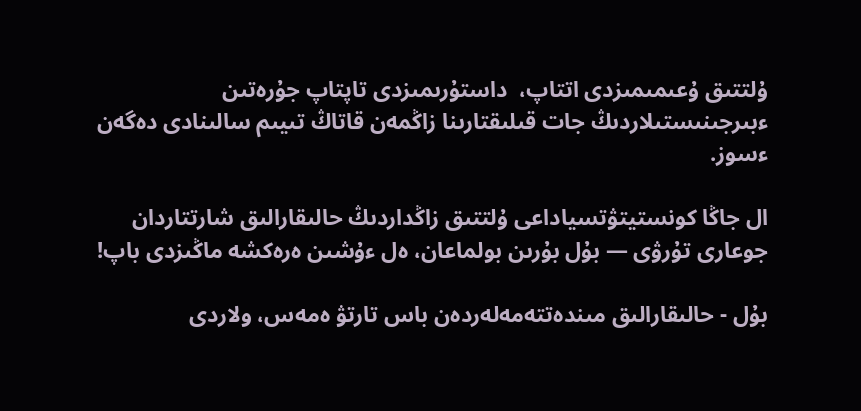ۇلتتىق ۇعىمىمىزدى اتتاپ،  داستۇرىمىزدى تاپتاپ جۇرەتىن ءبىرجىنىستىلاردىڭ جات قىلىقتارىنا زاڭمەن قاتاڭ تىيىم سالىنادى دەگەن ءسوز.

ال جاڭا كونستيتۋتسياداعى ۇلتتىق زاڭداردىڭ حالىقارالىق شارتتاردان جوعارى تۇرۋى — بۇل بۇرىن بولماعان، ەل ءۇشىن ەرەكشە ماڭىزدى باپ!

بۇل - حالىقارالىق مىندەتتەمەلەردەن باس تارتۋ ەمەس، ولاردى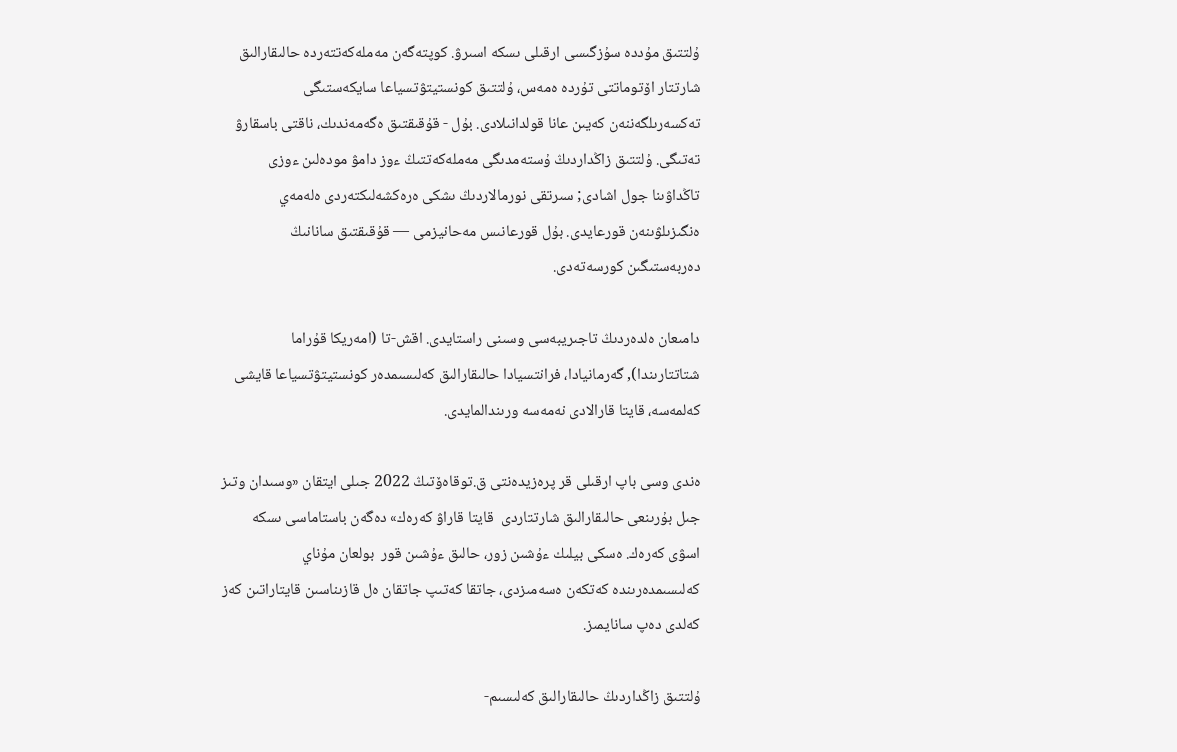ۇلتتىق مۇددە سۇزگىسى ارقىلى ىسكە اسىرۋ. كوپتەگەن مەملەكەتتەردە حالىقارالىق شارتتار اۆتوماتتى تۇردە ەمەس، ۇلتتىق كونستيتۋتسياعا سايكەستىگى تەكسەرىلگەننەن كەيىن عانا قولدانىلادى. بۇل - قۇقىقتىق ەگەمەندىك، ناقتى باسقارۋ تەتىگى. ۇلتتىق زاڭداردىڭ ۇستەمدىگى مەملەكەتتىڭ ءوز دامۋ مودەلىن ءوزى تاڭداۋىنا جول اشادى; سىرتقى نورمالاردىڭ ىشكى ەرەكشەلىكتەردى ەلەمەي ەنگىزىلۋىنەن قورعايدى. بۇل قورعانىس مەحانيزمى — قۇقىقتىق سانانىڭ دەربەستىگىن كورسەتەدى.

دامىعان ەلدەردىڭ تاجىريبەسى وسىنى راستايدى. اقش-تا (امەريكا قۇراما شتاتتارىندا), گەرمانيادا، فرانتسيادا حالىقارالىق كەلىسىمدەر كونستيتۋتسياعا قايشى كەلمەسە، قايتا قارالادى نەمەسە ورىندالمايدى.

ەندى وسى باپ ارقىلى قر پرەزيدەنتى ق.توقاەۆتىڭ 2022 جىلى ايتقان «وسىدان وتىز جىل بۇرىنعى حالىقارالىق شارتتاردى  قايتا قاراۋ كەرەك» دەگەن باستاماسى ىسكە اسۋى كەرەك. ەسكى بيلىك ءۇشىن زور، حالىق ءۇشىن قور  بولعان مۇناي كەلىسىمدەرىندە كەتكەن ەسەمىزدى، جاتقا كەتىپ جاتقان ەل قازىناسىن قايتاراتىن كەز كەلدى دەپ سانايمىز.

ۇلتتىق زاڭداردىڭ حالىقارالىق كەلىسىم-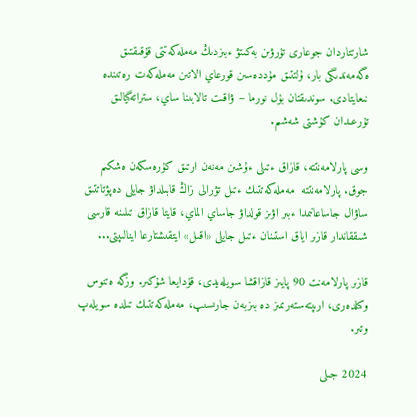شارتتاردان جوعارى تۇرۋىن بەكىتۋ ءبىزدىڭ مەملەكەتتى قۇقىقتىق ەگەمەندىگى بار، ۇلتتىق مۇددەسىن قورعاي الاتىن مەملەكەت رەتىندە نىعايتادى. سوندىقتان بۇل نورما – ۋاقىت تالابىنا ساي، ستراتەگيالىق تۇرعىدان كۇشتى شەشىم.

وسى پارلامەنتتە، قازاق ءتىلى ءۇشىن مەنەن ارتىق كۇرەسكەن ەشكىم جوق. پارلامەنتتە  مەملەكەتتىك ءتىل تۋرالى زاڭ قابىلداۋ جايلى دەپۋتاتتىق ساۋال جاساعانىمدا ءبىر اۋىز قولداۋ جاساي الماي، قايتا قازاق تىلىنە قارسى شىققاندار قازىر اياق استىنان ءتىل جايلى «اقىل» ايتقىشتارعا اينالىپتى...

قازىر پارلامەنت 90 پايىز قازاقشا سويلەيدى، قۇدايعا شۇكىر. وزگە ەتنوس وكىلدەرى، ارىپتەستەرىمىز دە بىزبەن جارىسىپ، مەملەكەتتىك تىلدە سويلەپ وتىر.

2024 جىلى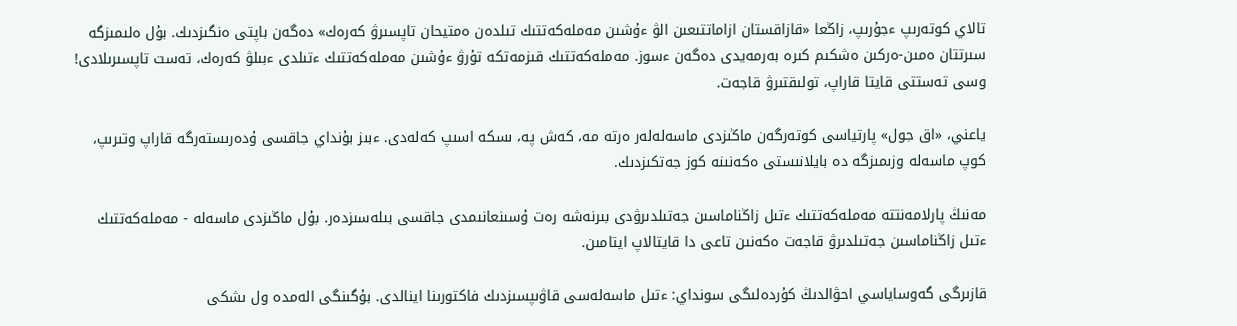تالاي كوتەرىپ ءجۇرىپ، زاڭعا «قازاقستان ازاماتتىعىن الۋ ءۇشىن مەملەكەتتىك تىلدەن ەمتيحان تاپسىرۋ كەرەك» دەگەن باپتى ەنگىزدىك. بۇل ەلىمىزگە سىرتتان ەمىن-ەركىن ەشكىم كىرە بەرمەيدى دەگەن ءسوز. مەملەكەتتىك قىزمەتكە تۇرۋ ءۇشىن مەملەكەتتىك ءتىلدى ءبىلۋ كەرەك، تەست تاپسىرىلادى! وسى تەستتى قايتا قاراپ، تولىقتىرۋ قاجەت.

ياعني، «اق جول» پارتياسى كوتەرگەن ماڭىزدى ماسەلەلەر ەرتە مە، كەش پە، ىسكە اسىپ كەلەدى. ءبىز بۇنداي جاقسى ۇدەرىستەرگە قاراپ وتىرىپ، كوپ ماسەلە وزىمىزگە دە بايلانىستى ەكەنىنە كوز جەتكىزدىك.

مەنىڭ پارلامەنتتە مەملەكەتتىك ءتىل زاڭناماسىن جەتىلدىرۋدى بىرنەشە رەت ۇسىنعانىمدى جاقسى بىلەسىزدەر. بۇل ماڭىزدى ماسەلە - مەملەكەتتىك ءتىل زاڭناماسىن جەتىلدىرۋ قاجەت ەكەنىن تاعى دا قايتالاپ ايتامىن.

قازىرگى گەوساياسي احۋالدىڭ كۇردەلىگى سونداي: ءتىل ماسەلەسى قاۋىپسىزدىك فاكتورىنا اينالدى. بۇگىنگى الەمدە ول ىشكى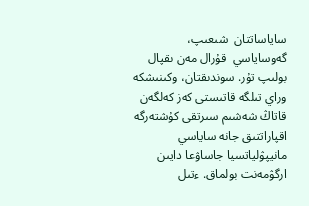ساياساتتان  شىعىپ، گەوساياسي  قۇرال مەن ىقپال بولىپ تۇر. سوندىقتان، وكىنىشكە وراي تىلگە قاتىستى كەز كەلگەن قاتاڭ شەشىم سىرتقى كۇشتەرگە اقپاراتتىق جانە ساياسي مانيپۋلياتسيا جاساۋعا دايىن ارگۋمەنت بولماق. ءتىل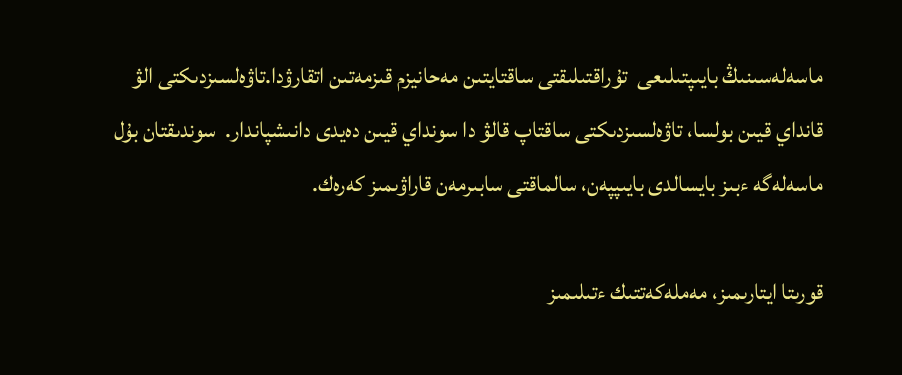ماسەلەسىنىڭ بايىپتىلىعى  تۇراقتىلىقتى ساقتايتىن مەحانيزم قىزمەتىن اتقارۋدا.تاۋەلسىزدىكتى الۋ قانداي قيىن بولسا، تاۋەلسىزدىكتى ساقتاپ قالۋ دا سونداي قيىن دەيدى دانىشپاندار.  سوندىقتان بۇل ماسەلەگە ءبىز بايسالدى بايىپپەن، سالماقتى سابىرمەن قاراۋىمىز كەرەك.

قورىتا ايتارىمىز، مەملەكەتتىك ءتىلىمىز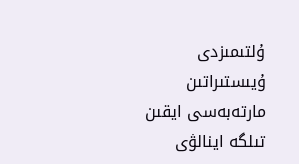ۇلتىمىزدى ۇيىستىراتىن مارتەبەسى ايقىن تىلگە اينالۋى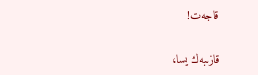قاجەت!

قازىبەك يسا،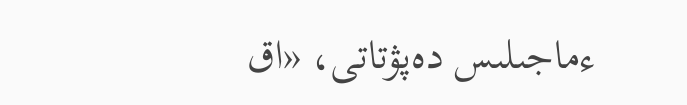ءماجىلىس دەپۋتاتى، «اق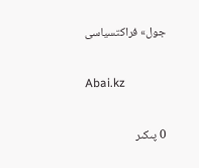جول» فراكتسياسى

Abai.kz

0 پىكىر